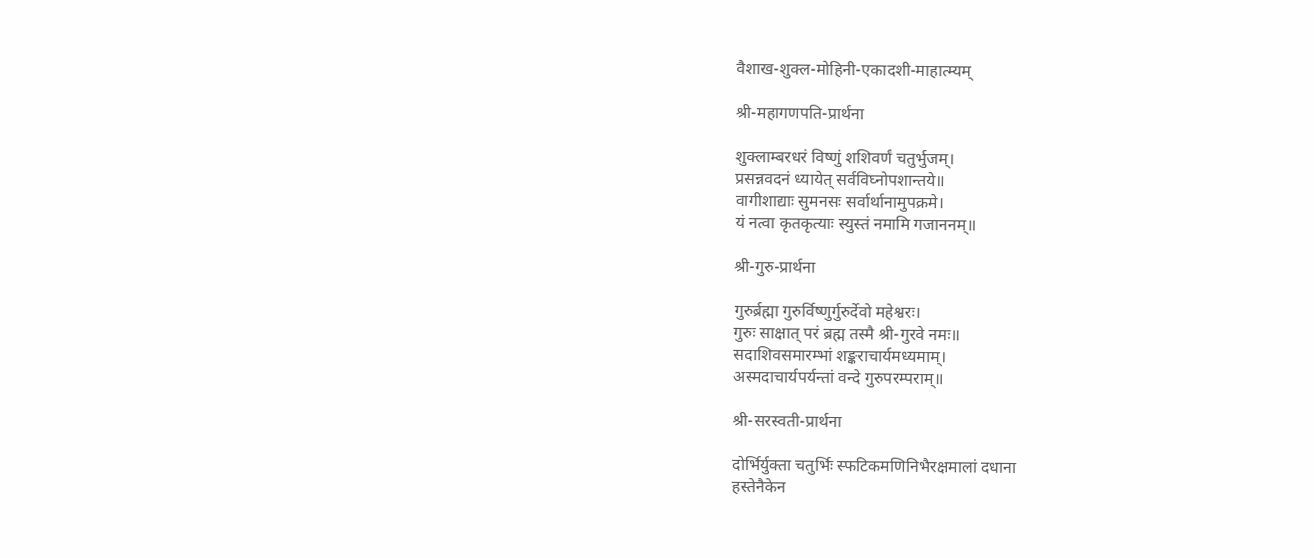वैशाख-शुक्ल-मोहिनी-एकादशी-माहात्म्यम्

श्री-महागणपति-प्रार्थना

शुक्लाम्बरधरं विष्णुं शशिवर्णं चतुर्भुजम्।
प्रसन्नवदनं ध्यायेत् सर्वविघ्नोपशान्तये॥
वागीशाद्याः सुमनसः सर्वार्थानामुपक्रमे।
यं नत्वा कृतकृत्याः स्युस्तं नमामि गजाननम्॥

श्री-गुरु-प्रार्थना

गुरुर्ब्रह्मा गुरुर्विष्णुर्गुरुर्देवो महेश्वरः।
गुरुः साक्षात् परं ब्रह्म तस्मै श्री-गुरवे नमः॥
सदाशिवसमारम्भां शङ्कराचार्यमध्यमाम्।
अस्मदाचार्यपर्यन्तां वन्दे गुरुपरम्पराम्॥

श्री-सरस्वती-प्रार्थना

दोर्भिर्युक्ता चतुर्भिः स्फटिकमणिनिभैरक्षमालां दधाना
हस्तेनैकेन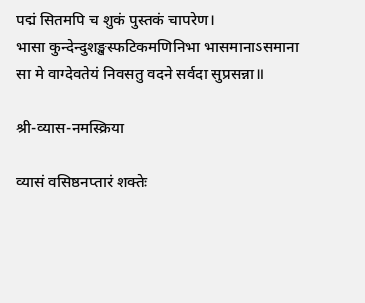पद्मं सितमपि च शुकं पुस्तकं चापरेण।
भासा कुन्देन्दुशङ्खस्फटिकमणिनिभा भासमानाऽसमाना
सा मे वाग्देवतेयं निवसतु वदने सर्वदा सुप्रसन्ना॥

श्री-व्यास-नमस्क्रिया

व्यासं वसिष्ठनप्तारं शक्तेः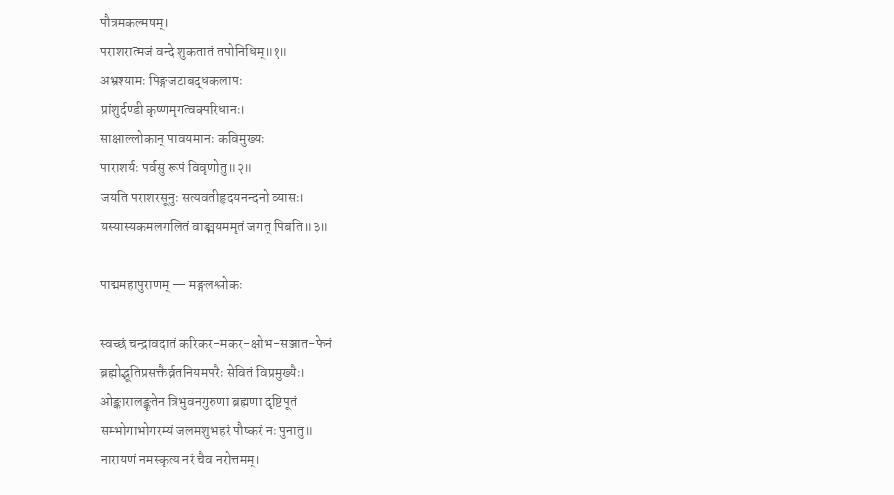पौत्रमकल्मषम्।
पराशरात्मजं वन्दे शुकतातं तपोनिधिम्॥१॥
अभ्रश्यामः पिङ्गजटाबद्धकलापः
प्रांशुर्दण्डी कृष्णमृगत्वक्परिधानः।
साक्षाल्लोकान् पावयमानः कविमुख्यः
पाराशर्यः पर्वसु रूपं विवृणोतु॥२॥
जयति पराशरसूनुः सत्यवतीहृदयनन्दनो व्यासः।
यस्यास्यकमलगलितं वाङ्मयममृतं जगत् पिबति॥३॥

पाद्ममहापुराणम् — मङ्गलश्लोकः

स्वच्छं चन्द्रावदातं करिकर-मकर-क्षोभ-सञ्जात-फेनं
ब्रह्मोद्भूतिप्रसक्तैर्व्रतनियमपरैः सेवितं विप्रमुख्यैः।
ओङ्कारालङ्कृतेन त्रिभुवनगुरुणा ब्रह्मणा दृष्टिपूतं
सम्भोगाभोगरम्यं जलमशुभहरं पौष्करं नः पुनातु॥
नारायणं नमस्कृत्य नरं चैव नरोत्तमम्।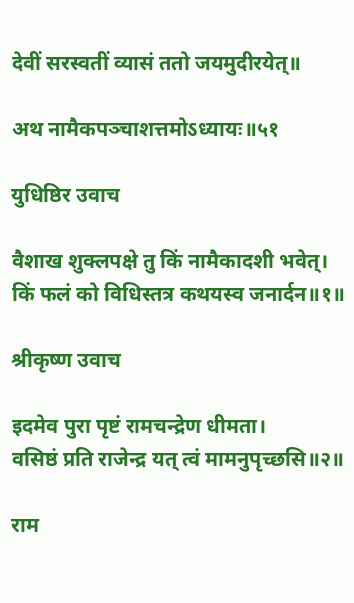देवीं सरस्वतीं व्यासं ततो जयमुदीरयेत्॥

अथ नामैकपञ्चाशत्तमोऽध्यायः॥५१

युधिष्ठिर उवाच

वैशाख शुक्लपक्षे तु किं नामैकादशी भवेत्।
किं फलं को विधिस्तत्र कथयस्व जनार्दन॥१॥

श्रीकृष्ण उवाच

इदमेव पुरा पृष्टं रामचन्द्रेण धीमता।
वसिष्ठं प्रति राजेन्द्र यत् त्वं मामनुपृच्छसि॥२॥

राम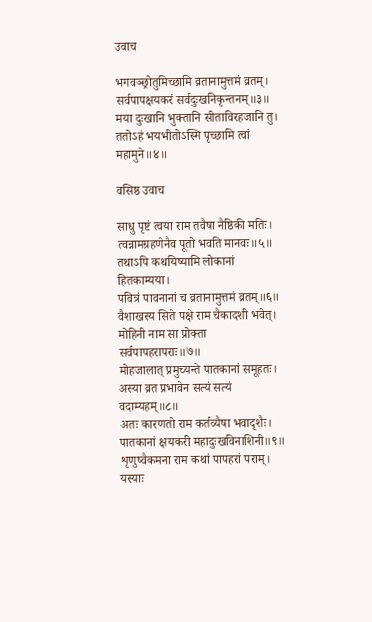उवाच

भगवञ्छ्रोतुमिच्छामि व्रतानामुत्तमं व्रतम्।
सर्वपापक्षयकरं सर्वदुःखनिकृन्तनम्॥३॥
मया दुःखानि भुक्तानि सीताविरहजानि तु।
ततोऽहं भयभीतोऽस्मि पृच्छामि त्वां महामुने॥४॥

वसिष्ठ उवाच

साधु पृष्टं त्वया राम तवैषा नैष्ठिकी मतिः।
त्वन्नामग्रहणेनैव पूतो भवति मानवः॥५॥
तथाऽपि कथयिष्यामि लोकानां हितकाम्यया।
पवित्रं पावनानां च व्रतानामुत्तमं व्रतम्॥६॥
वैशाखस्य सिते पक्षे राम चैकादशी भवेत्।
मोहिनी नाम सा प्रोक्ता सर्वपापहरापराः॥७॥
मोहजालात् प्रमुच्यन्ते पातकानां समूहतः।
अस्या व्रत प्रभावेन सत्यं सत्यं वदाम्यहम्॥८॥
अतः कारणतो राम कर्तव्यैषा भवादृशैः।
पातकानां क्षयकरी महादुःखविनाशिनी॥९॥
शृणुष्वैकमना राम कथां पापहरां पराम्।
यस्याः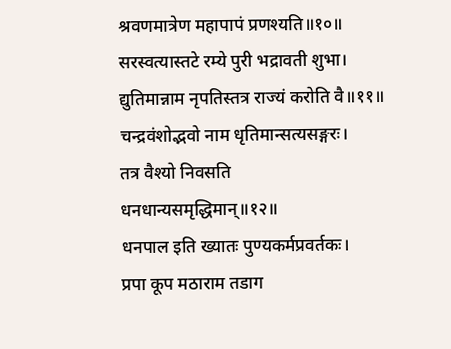श्रवणमात्रेण महापापं प्रणश्यति॥१०॥
सरस्वत्यास्तटे रम्ये पुरी भद्रावती शुभा।
द्युतिमान्नाम नृपतिस्तत्र राज्यं करोति वै॥११॥
चन्द्रवंशोद्भवो नाम धृतिमान्सत्यसङ्गरः।
तत्र वैश्यो निवसति धनधान्यसमृद्धिमान्॥१२॥
धनपाल इति ख्यातः पुण्यकर्मप्रवर्तकः।
प्रपा कूप मठाराम तडाग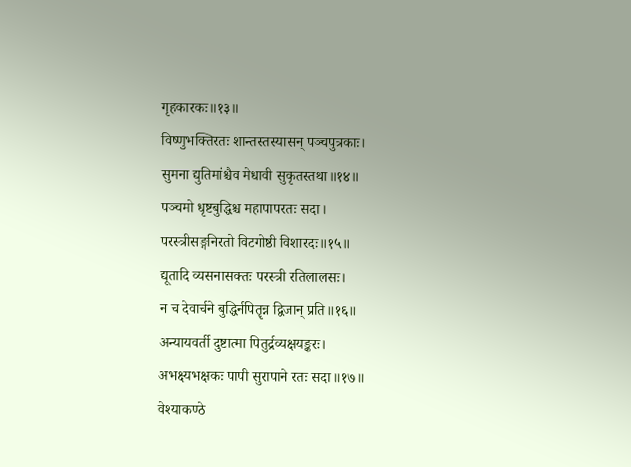गृहकारकः॥१३॥
विष्णुभक्तिरतः शान्तस्तस्यासन् पञ्चपुत्रकाः।
सुमना द्युतिमांश्चैव मेधावी सुकृतस्तथा॥१४॥
पञ्चमो धृष्टबुद्धिश्च महापापरतः सदा।
परस्त्रीसङ्गनिरतो विटगोष्ठी विशारदः॥१५॥
द्यूतादि व्यसनासक्तः परस्त्री रतिलालसः।
न च देवार्चने बुद्धिर्नपितॄन्न द्विजान् प्रति॥१६॥
अन्यायवर्ती दुष्टात्मा पितुर्द्रव्यक्षयङ्करः।
अभक्ष्यभक्षकः पापी सुरापाने रतः सदा॥१७॥
वेश्याकण्ठे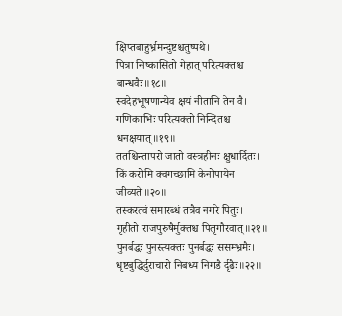क्षिप्तबाहुर्भ्रमन्दुष्टश्चतुष्पथे।
पित्रा निष्कासितो गेहात् परित्यक्तश्च बान्धवैः॥१८॥
स्वदेहभूषणान्येव क्षयं नीतानि तेन वै।
गणिकाभिः परित्यक्तो निन्दितश्च धनक्षयात्॥१९॥
ततश्चिन्तापरो जातो वस्त्रहीनः क्षुधार्दितः।
किं करोमि क्वगच्छामि केनोपायेन जीव्यते॥२०॥
तस्करत्वं समारब्धं तत्रैव नगरे पितुः।
गृहीतो राजपुरुषैर्मुक्तश्च पितृगौरवात्॥२१॥
पुनर्बद्धः पुनस्त्यक्तः पुनर्बद्धः ससम्भ्रमैः।
धृष्टबुद्धिर्दुराचारो निबध्य निगडै र्दृढैः॥२२॥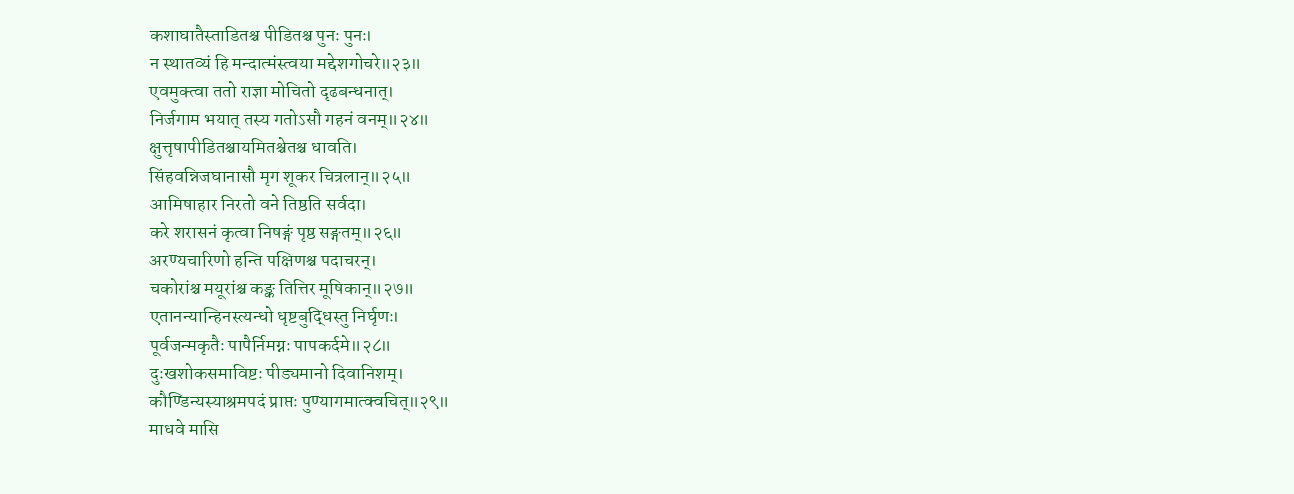कशाघातैस्ताडितश्च पीडितश्च पुनः पुनः।
न स्थातव्यं हि मन्दात्मंस्त्वया मद्देशगोचरे॥२३॥
एवमुक्त्वा ततो राज्ञा मोचितो दृढबन्धनात्।
निर्जगाम भयात् तस्य गतोऽसौ गहनं वनम्॥२४॥
क्षुत्तृषापीडितश्चायमितश्चेतश्च धावति।
सिंहवन्निजघानासौ मृग शूकर चित्रलान्॥२५॥
आमिषाहार निरतो वने तिष्ठति सर्वदा।
करे शरासनं कृत्वा निषङ्गं पृष्ठ सङ्गतम्॥२६॥
अरण्यचारिणो हन्ति पक्षिणश्च पदाचरन्।
चकोरांश्च मयूरांश्च कङ्क तित्तिर मूषिकान्॥२७॥
एतानन्यान्हिनस्त्यन्धो धृष्टबुद्धिस्तु निर्घृणः।
पूर्वजन्मकृतैः पापैर्निमग्नः पापकर्दमे॥२८॥
दुःखशोकसमाविष्टः पीड्यमानो दिवानिशम्।
कौण्डिन्यस्याश्रमपदं प्राप्तः पुण्यागमात्क्वचित्॥२९॥
माधवे मासि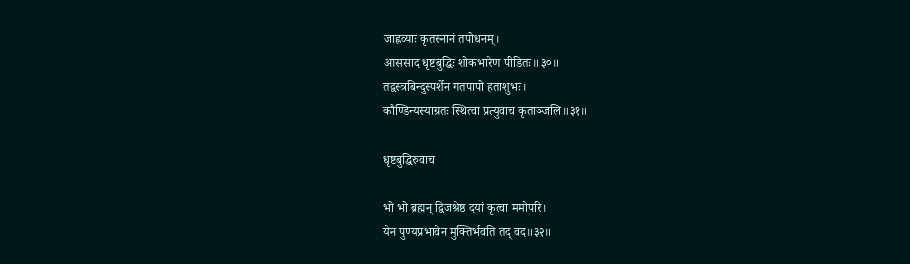जाह्नव्याः कृतस्नानं तपोधनम्।
आससाद धृष्टबुद्धिः शोकभारेण पीडितः॥३०॥
तद्वस्त्रबिन्दुस्पर्शेन गतपापो हताशुभः।
कौण्डिन्यस्याग्रतः स्थित्वा प्रत्युवाच कृताञ्जलि॥३१॥

धृष्टबुद्धिरुवाच

भो भो ब्रह्मन् द्विजश्रेष्ठ दयां कृत्वा ममोपरि।
येन पुण्यप्रभावेन मुक्तिर्भवति तद् वद॥३२॥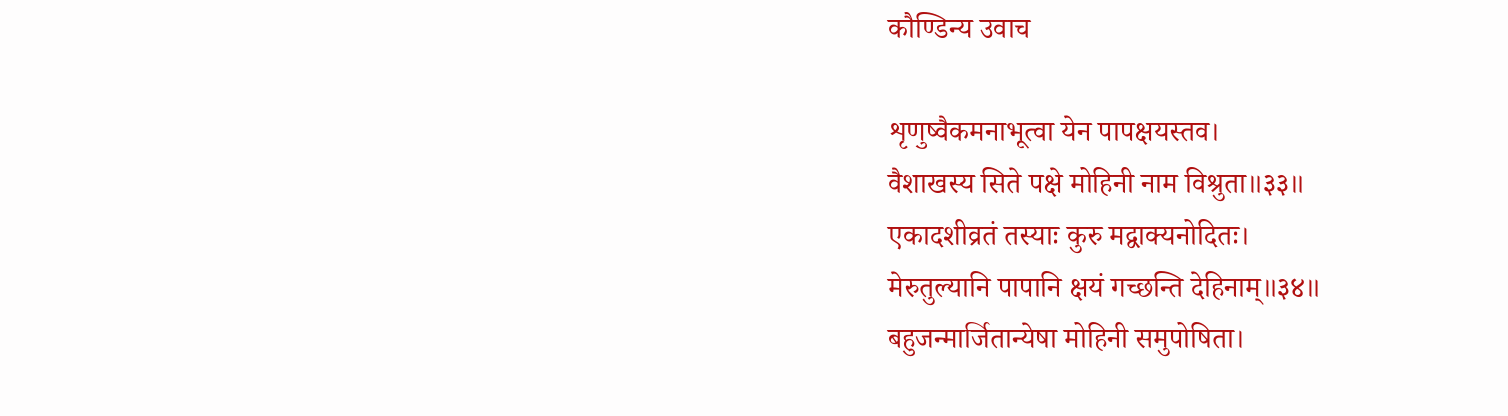कौण्डिन्य उवाच

शृणुष्वैकमनाभूत्वा येन पापक्षयस्तव।
वैशाखस्य सिते पक्षे मोहिनी नाम विश्रुता॥३३॥
एकादशीव्रतं तस्याः कुरु मद्वाक्यनोदितः।
मेरुतुल्यानि पापानि क्षयं गच्छन्ति देहिनाम्॥३४॥
बहुजन्मार्जितान्येषा मोहिनी समुपोषिता।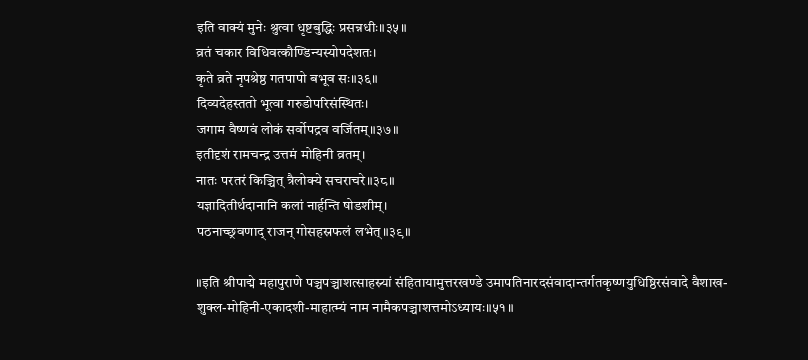इति वाक्यं मुनेः श्रुत्वा धृष्टबुद्धिः प्रसन्नधीः॥३५॥
व्रतं चकार विधिवत्कौण्डिन्यस्योपदेशतः।
कृते व्रते नृपश्रेष्ठ गतपापो बभूव सः॥३६॥
दिव्यदेहस्ततो भूत्वा गरुडोपरिसंस्थितः।
जगाम वैष्णवं लोकं सर्वोपद्रव वर्जितम्॥३७॥
इतीदृशं रामचन्द्र उत्तमं मोहिनी व्रतम्।
नातः परतरं किञ्चित् त्रैलोक्ये सचराचरे॥३८॥
यज्ञादितीर्थदानानि कलां नार्हन्ति षोडशीम्।
पठनाच्छ्रवणाद् राजन् गोसहस्रफलं लभेत्॥३९॥

॥इति श्रीपाद्मे महापुराणे पञ्चपञ्चाशत्साहस्र्यां संहितायामुत्तरखण्डे उमापतिनारदसंवादान्तर्गतकृष्णयुधिष्ठिरसंवादे वैशाख-शुक्ल-मोहिनी-एकादशी-माहात्म्यं नाम नामैकपञ्चाशत्तमोऽध्यायः॥५१॥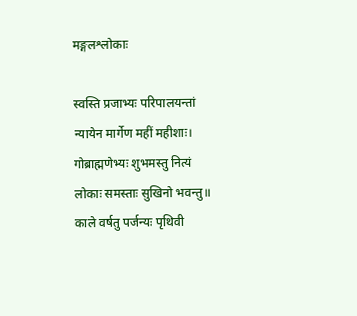मङ्गलश्लोकाः

स्वस्ति प्रजाभ्यः परिपालयन्तां
न्यायेन मार्गेण महीं महीशाः।
गोब्राह्मणेभ्यः शुभमस्तु नित्यं
लोकाः समस्ताः सुखिनो भवन्तु॥
काले वर्षतु पर्जन्यः पृथिवी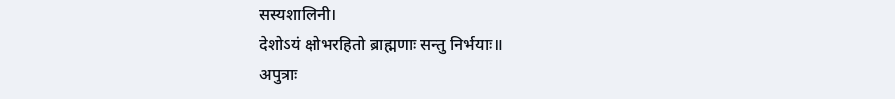सस्यशालिनी।
देशोऽयं क्षोभरहितो ब्राह्मणाः सन्तु निर्भयाः॥
अपुत्राः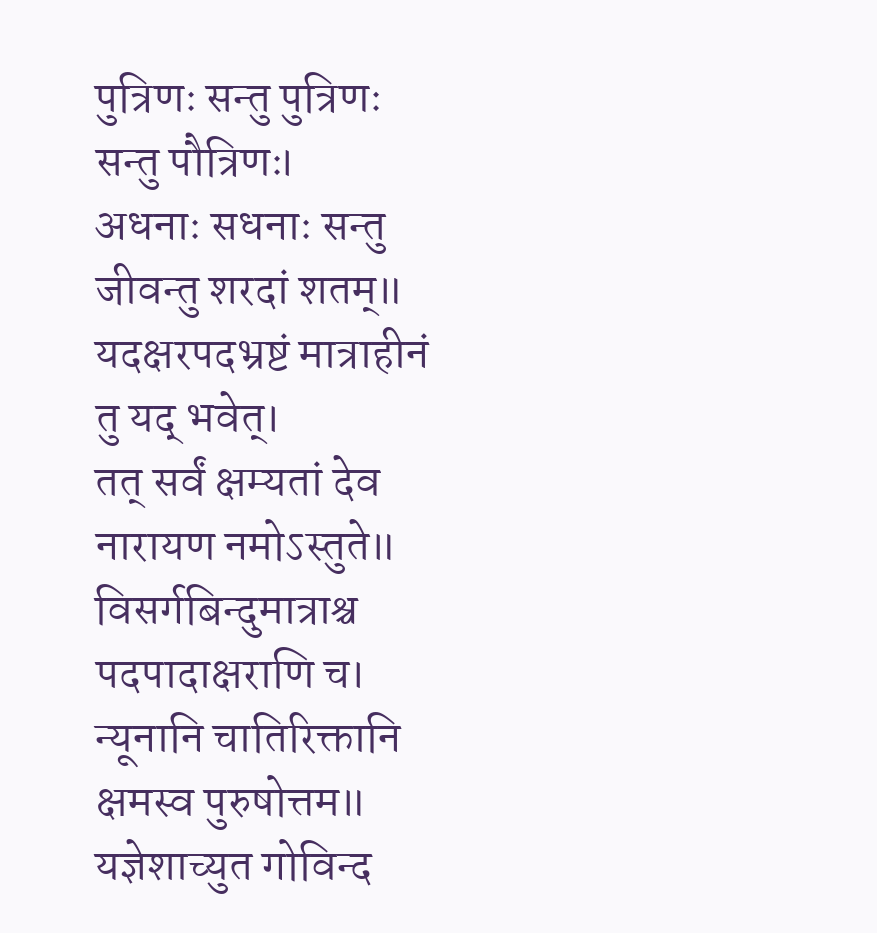पुत्रिणः सन्तु पुत्रिणः सन्तु पौत्रिणः।
अधनाः सधनाः सन्तु जीवन्तु शरदां शतम्॥
यदक्षरपदभ्रष्टं मात्राहीनं तु यद् भवेत्।
तत् सर्वं क्षम्यतां देव नारायण नमोऽस्तुते॥
विसर्गबिन्दुमात्राश्च पदपादाक्षराणि च।
न्यूनानि चातिरिक्तानि क्षमस्व पुरुषोत्तम॥
यज्ञेशाच्युत गोविन्द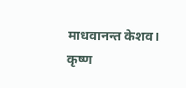माधवानन्त केशव।
कृष्ण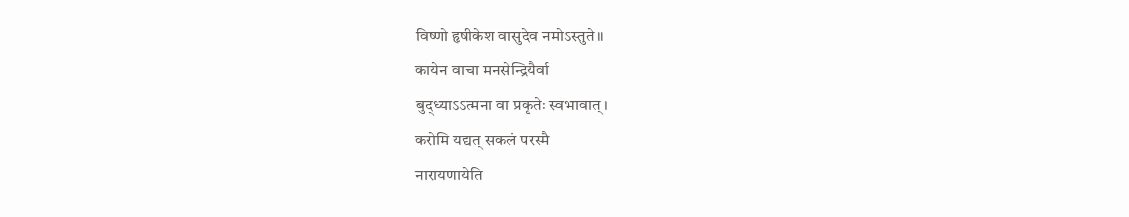विष्णो हृषीकेश वासुदेव नमोऽस्तुते॥
कायेन वाचा मनसेन्द्रियैर्वा
बुद्‌ध्याऽऽत्मना वा प्रकृतेः स्वभावात्।
करोमि यद्यत् सकलं परस्मै
नारायणायेति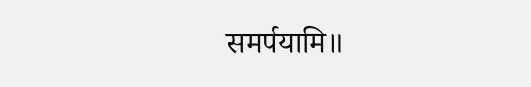समर्पयामि॥